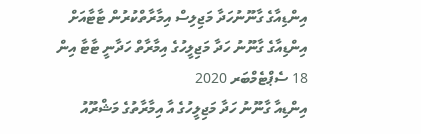އިންޑިއާގެ ގާނޫނުހަދާ މަޖިލިސް އިމާރާތްކުރުން ޓާޓާއަށް
އިންޑިއާގެ ގާނޫނު ހަދާ މަޖިލީހުގެ އިމާރާތް ހަދާނީ ޓާޓާ އިން
18 ސެޕްޓެމްބަރ 2020
އިންޑިއާ ގާނޫނު ހަދާ މަޖިލީހުގެ އާ އިމާރާތުގެ މަޝްރޫއު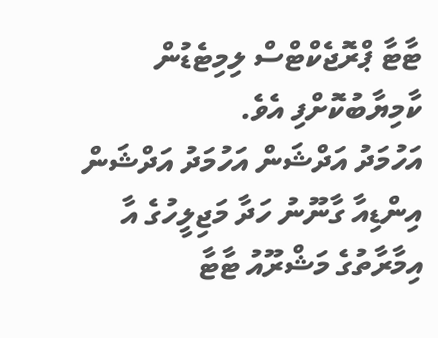ޓާޓާ ޕްރޮޖެކްޓްސް ލިމިޓެޑުން ކާމިޔާބުކޮށްފި އެވެ.
އަހުމަދު އަދްޝަން އަހުމަދު އަދްޝަން
އިންޑިއާ ގާނޫނު ހަދާ މަޖިލީހުގެ އާ އިމާރާތުގެ މަޝްރޫއު ޓާޓާ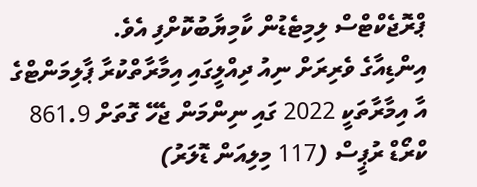ޕްރޮޖެކްޓްސް ލިމިޓެޑުން ކާމިޔާބުކޮށްފި އެވެ.
އިންޑިއާގެ ވެރިރަށް ނިއު ދިއްލީގައި އިމާރާތްކުރާ ޕާލިމަންޓްގެ އާ އިމާރާތަކީ 2022 ގައި ނިންމަން ޖެހޭ ގޮތަށް 861.9 ކްރޯޑް ރުޕީސް (117 މިލިއަން ޑޮލަރު)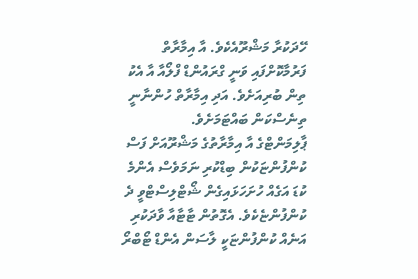ހޭދަކުރާ މަޝްރޫއެކެވެ. އާ އިމާރާތް ފަރުމާކޮށްފައި ވަނީ ގްރައުންޑް ފްލޯއާ އާ އެކު ތިން ބުރިއަށެވެ. އަދި އިމާރާތް ހުންނާނީ ތިނެސްކަން ބައްޓަމަށެވެ.
ޕާލިމަންޓްގެ އާ އިމާރާތުގެ މަޝްރޫއަށް ފަސް ކުންފުންޏަކުން ބިޑްކުރި ނަމަވެސް އެންމެ ކުޑަ އަގެއް ހުށަހަޅައިގެން ޝޯޓްލިސްޓްވީ ދެ ކުންފުންޏެކެވެ. އެގޮތުން ޓާޓާއާ ވާދަކުރި އަނެއް ކުންފުންޏަކީ ލާސަން އެންޑް ޓޯބްރޯ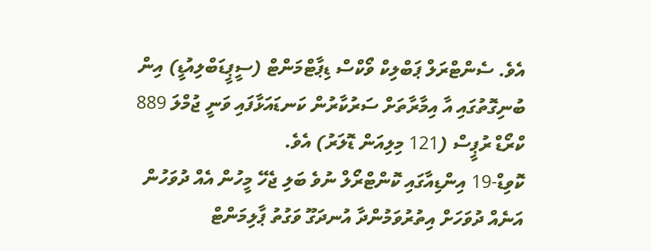އެވެ. ސެންޓްރަލް ޕަބްލިކް ވޯކްސް ޑިޕާޓްމަންޓް (ސީޕީޑަބްލިއުޑީ) އިން ބުނިގޮތުގައި އާ އިމާރާތަށް ސަރުކާރުން ކަނޑައަޅާފައި ވަނީ ޖުމްލަ 889 ކްރޯޑް ރުޕީސް (121 މިލިއަން ޑޮލަރު) އެވެ.
ކޮވިޑް-19 އިންޑިއާގައި ކޮންޓްރޯލް ނުވެ ބަލި ޖެހޭ މީހުން އެއް ދުވަހުން އަނެއް ދުވަހަށް އިތުރުވަމުންދާ އުނދަގޫ ވަގުތު ޕާލިމަންޓް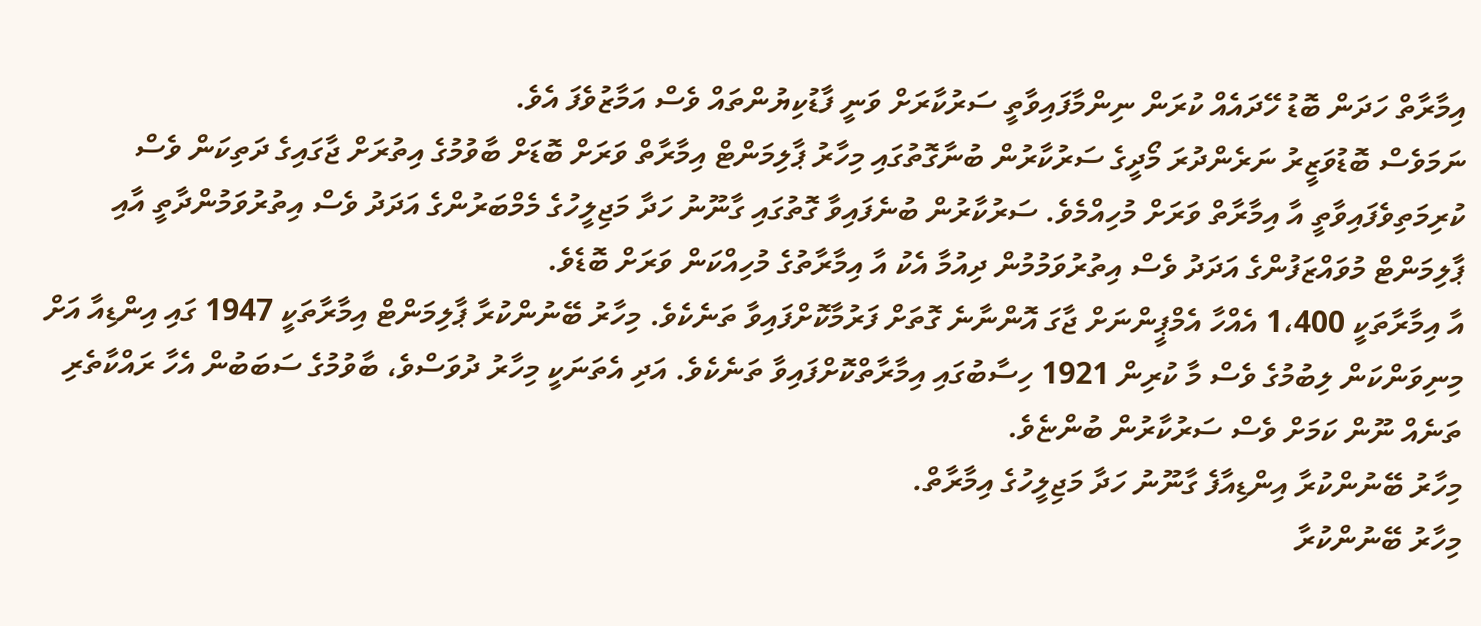އިމާރާތް ހަދަން ބޮޑު ހޭދައެއް ކުރަން ނިންމާފައިވާތީ ސަރުކާރަށް ވަނީ ފާޑުކިޔުންތައް ވެސް އަމާޒުވެފަ އެވެ.
ނަމަވެސް ބޮޑުވަޒީރު ނަރެންދުރަ މޯދީގެ ސަރުކާރުން ބުނާގޮތުގައި މިހާރު ޕާލިމަންޓް އިމާރާތް ވަރަށް ބޮޑަށް ބާވުމުގެ އިތުރަށް ޖާގައިގެ ދަތިކަން ވެސް ކުރިމަތިވެފައިވާތީ އާ އިމާރާތް ވަރަށް މުހިއްމެވެ. ސަރުކާރުން ބުނެފައިވާ ގޮތުގައި ގާނޫނު ހަދާ މަޖިލީހުގެ މެމްބަރުންގެ އަދަދު ވެސް އިތުރުވަމުންދާތީ އާއި ޕާލިމަންޓް މުވައްޒަފުންގެ އަދަދު ވެސް އިތުރުވަމުމުން ދިއުމާ އެކު އާ އިމާރާތުގެ މުހިއްކަން ވަރަށް ބޮޑެވެ.
އާ އިމާރާތަކީ 1،400 އެއްހާ އެމްޕީންނަށް ޖާގަ އޮންނާނެ ގޮތަށް ފަރުމާކޮށްފައިވާ ތަނެކެވެ. މިހާރު ބޭނުންކުރާ ޕާލިމަންޓް އިމާރާތަކީ 1947 ގައި އިންޑިއާ އަށް މިނިވަންކަން ލިބުމުގެ ވެސް މާ ކުރިން 1921 ހިސާބުގައި އިމާރާތްކޮށްފައިވާ ތަނެކެވެ. އަދި އެތަނަކީ މިހާރު ދުވަސްވެ، ބާވުމުގެ ސަބަބުން އެހާ ރައްކާތެރި ތަނެއް ނޫން ކަމަށް ވެސް ސަރުކާރުން ބުންޏެވެ.
މިހާރު ބޭނުންކުރާ އިންޑިއާފެ ގާނޫނު ހަދާ މަޖިލީހުގެ އިމާރާތް.
މިހާރު ބޭނުންކުރާ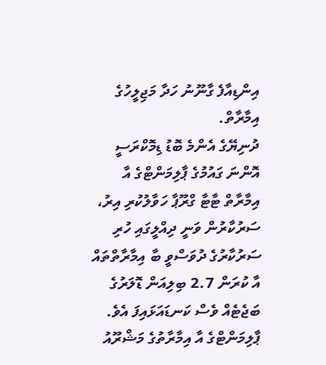އިންޑިއާފެ ގާނޫނު ހަދާ މަޖިލީހުގެ އިމާރާތް.
ދުނިޔޭގެ އެންމެ ބޮޑު ޑިމޮކްރަސީ އޮންނަ ގައުމުގެ ޕާލިމަންޓްގެ އާ އިމާރާތް ޓާޓާ ގްރޫޕާ ހަވާލުކުރި އިރު، ސަރުކާރުން ވަނީ ދިއްލީގައި ހުރި ސަރުކާރުގެ ދުވަސްވީ ބާ އިމާރާތްތައް އާ ކުރަން 2.7 ބިލިއަން ޑޮލަރުގެ ބަޖެޓެއް ވެސް ކަނޑައަޅައިފަ އެވެ.
ޕާލިމަންޓްގެ އާ އިމާރާތުގެ މަޝްރޫއު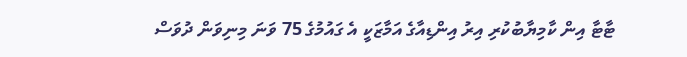ޓާޓާ އިން ކާމިޔާބުކުރި އިރު އިންޑިއާގެ އަމާޒަކީ އެ ގައުމުގެ 75 ވަނަ މިނިވަން ދުވަސް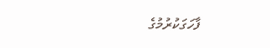ފާހަގަކުރުމުގެ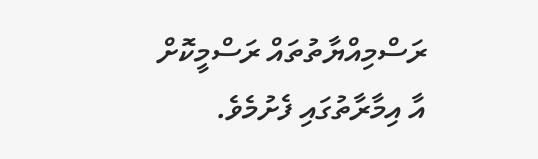ރަސްމިއްޔާތުތައް ރަސްމީކޮށް އާ އިމާރާތުގައި ފެށުމެވެ.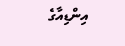އިންޑިއާގެ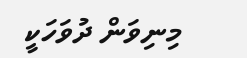މިނިވަން ދުވަހަކީ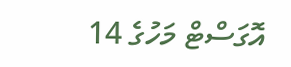އޮގަސްޓް މަހުގެ 14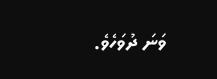ވަނަ ދުވަހެވެ.